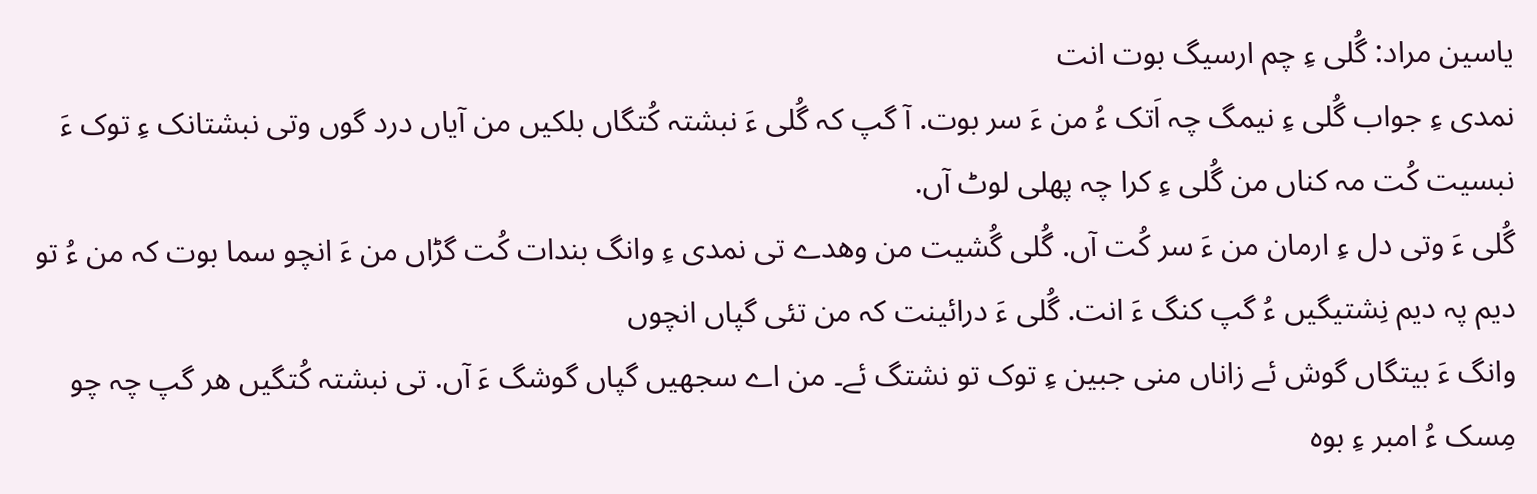یاسین مراد: گُلی ءِ چم ارسیگ بوت انت
نمدی ءِ جواب گُلی ءِ نیمگ چہ اَتک ءُ من ءَ سر بوت. آ گپ کہ گُلی ءَ نبشتہ کُتگاں بلکیں من آیاں درد گوں وتی نبشتانک ءِ توک ءَ نبسیت کُت مہ کناں من گُلی ءِ کرا چہ پھلی لوٹ آں.
گُلی ءَ وتی دل ءِ ارمان من ءَ سر کُت آں. گُلی گُشیت من وھدے تی نمدی ءِ وانگ بندات کُت گڑاں من ءَ انچو سما بوت کہ من ءُ تو دیم پہ دیم نِشتیگیں ءُ گپ کنگ ءَ انت. گُلی ءَ درائینت کہ من تئی گپاں انچوں
وانگ ءَ بیتگاں گوش ئے زاناں منی جبین ءِ توک تو نشتگ ئے۔ من اے سجھیں گپاں گوشگ ءَ آں. تی نبشتہ کُتگیں ھر گپ چہ چو مِسک ءُ امبر ءِ بوہ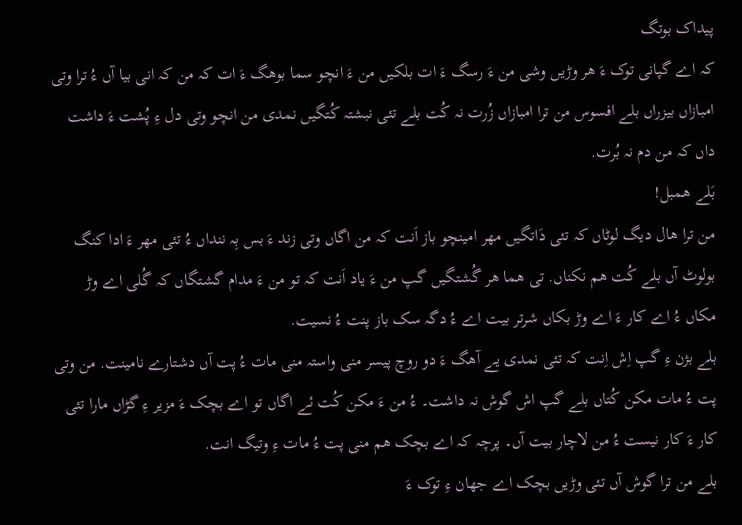پیداک بوتگ
کہ اے گپانی توک ءَ ھر وڑیں وشی من ءَ رسگ ءَ ات بلکیں من ءَ انچو سما بوھگ ءَ ات کہ من کہ انی بیا آں ءُ ترا وتی امبازاں بیزراں بلے افسوس من ترا امبازاں زُرت نہ کُت بلے تئی نبشتہ کُتگیں نمدی من انچو وتی دل ءِ پُشت ءَ داشت داں کہ من دم نہ بُرت.
بَلے ھمبل!
من ترا ھال دیگ لوٹاں کہ تئی دَاتگیں مھر امینچو باز اَنت کہ من اگاں وتی زند ءَ بس بِہ ننداں ءُ تئی مھر ءَ ادا کنگ بولوٹ آں بلے کُت ھم نکناں. تی ھما ھر گُشتگیں گپ من ءَ یاد اَنت کہ تو من ءَ مدام گشتگاں کہ گُلی اے وڑ مکاں ءُ اے کار ءَ اے وڑ بکاں شرتر بیت اے ءُ دگہ سک باز پنت ءُ نسیت.
بلے بژن ءِ گپ اِش اِنت کہ تئی نمدی یے آھگ ءَ دو روچ پیسر منی واستہ منی مات ءُ پت آں دشتارے نامینت. من وتی پت ءُ مات مکن کُتاں بلے گپ اش گوش نہ داشت۔ ءُ من ءَ مکن کُت ئے اگاں تو اے بچک ءَ مزیر ءِ گڑاں مارا تئی کار ءَ کار نیست ءُ من لاچار بیت آں۔ پرچہ کہ اے بچک ھم منی پت ءُ مات ءِ وتیگ انت.
بلے من ترا گوش آں تئی وڑیں بچک اے جھان ءِ توک ءَ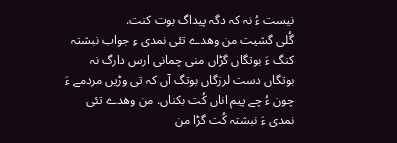نیست ءُ نہ کہ دگہ پیداگ بوت کنت.
گُلی گشیت من وھدے تئی نمدی ءِ جواب نبشتہ کنگ ءَ بوتگاں گڑاں منی چمانی ارس دارگ نہ بوتگاں دست لرزگاں بوتگ آں کہ تی وڑیں مردمے ءَ چون ءُ چے پیم اناں کُت بکناں. من وھدے تئی نمدی ءَ نبشتہ کُت گڑا من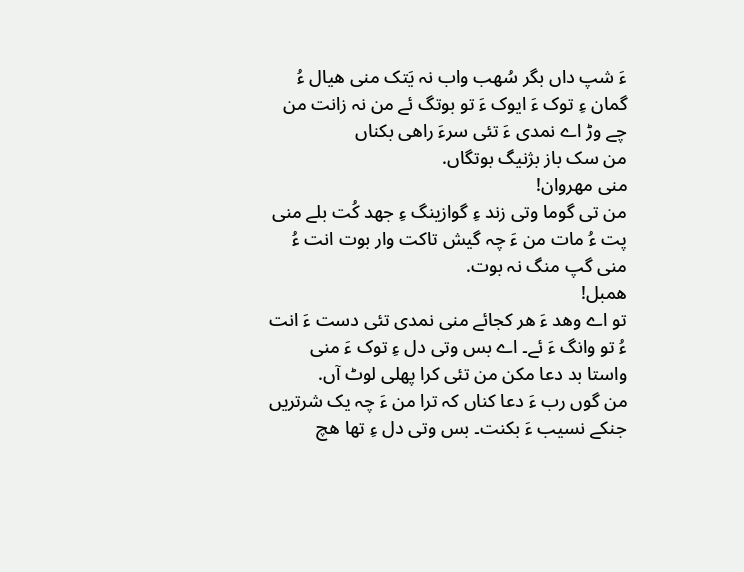ءَ شپ داں بگر سُھب واب نہ یَتک منی ھیال ءُ گمان ءِ توک ءَ ایوک ءَ تو بوتگ ئے من نہ زانت من چے وڑ اے نمدی ءَ تئی سرءَ راھی بکناں
من سک باز بژنیگ بوتگاں.
منی مھروان!
من تی گوما وتی زند ءِ گوازینگ ءِ جھد کُت بلے منی پت ءُ مات من ءَ چہ گیش تاکت وار بوت انت ءُ منی گپ منگ نہ بوت.
ھمبل!
تو اے وھد ءَ ھر کجائے منی نمدی تئی دست ءَ انت ءُ تو وانگ ءَ ئے۔ اے بس وتی دل ءِ توک ءَ منی واستا بد دعا مکن من تئی کرا پھلی لوٹ آں.
من گوں رب ءَ دعا کناں کہ ترا من ءَ چہ یک شرتریں جنکے نسیب ءَ بکنت۔ بس وتی دل ءِ تھا ھچ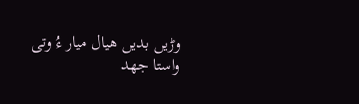وڑیں بدیں ھیال میار ءُ وتی واستا جھد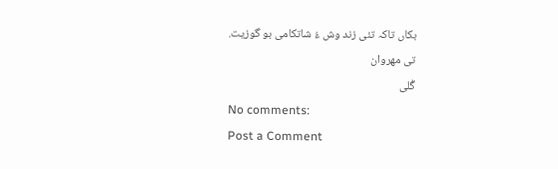بکاں تاکہ تئی زند وش ءُ شاتکامی بو گوزیت.
تی مھروان
گُلی
No comments:
Post a Comment